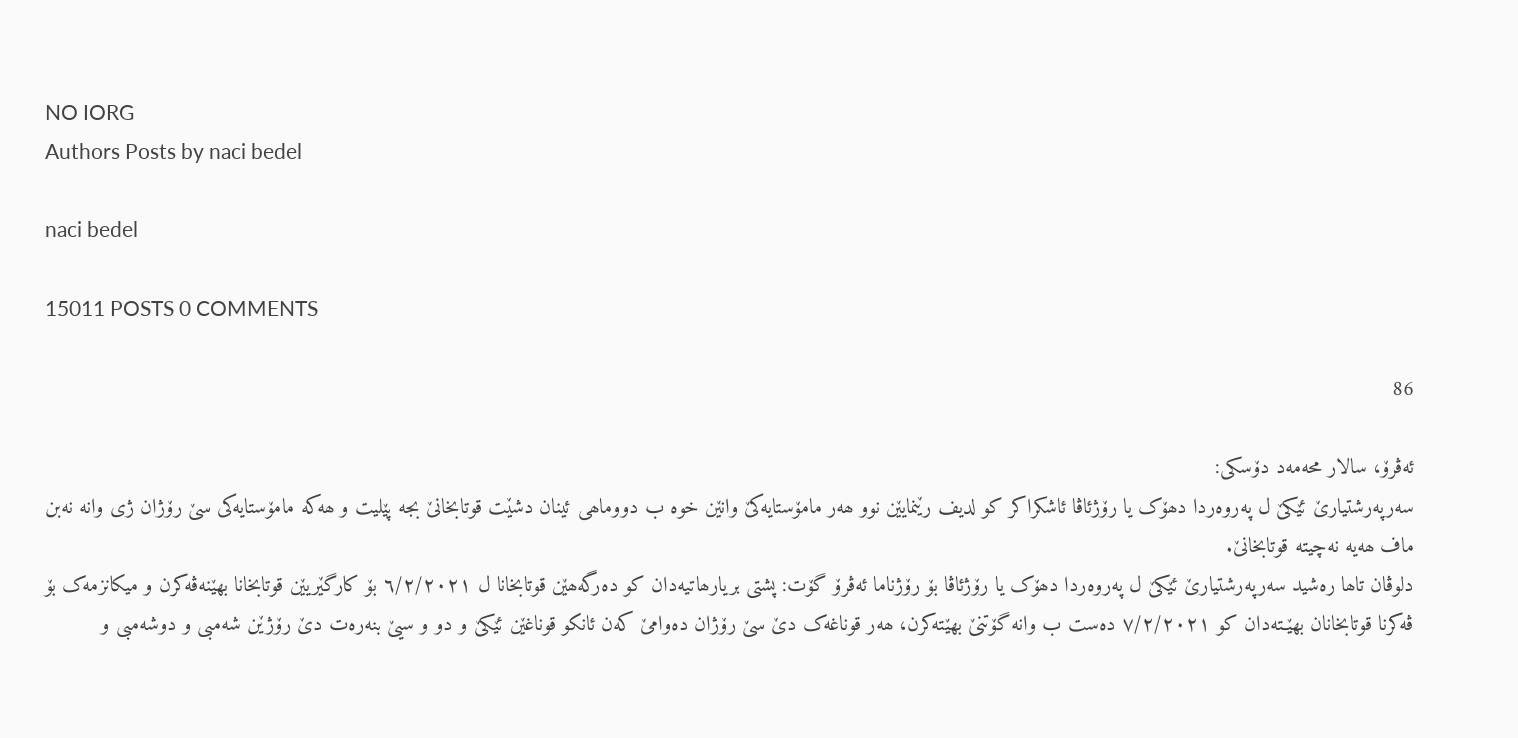NO IORG
Authors Posts by naci bedel

naci bedel

15011 POSTS 0 COMMENTS

86

ئەڤرۆ، سالار محەمەد دۆسکی:
سەرپەرشتیارێ ئێکێ ل پەروەردا دھۆک یا رۆژئاڤا ئاشکراکر کو لدیف رێنمایێن نوو ھەر مامۆستایەکێ وانێن خوە ب دووماھی ئینان دشێت قوتابخانێ بجە پێلیت و ھەکە مامۆستایەکی سێ رۆژان ژی وانە نەبن ماف ھەیە نەچیتە قوتابخانێ.
دلوڤان تاھا رەشید سەرپەرشتیارێ ئێکێ ل پەروەردا دھۆک یا رۆژئاڤا بۆ رۆژناما ئەڤرۆ گۆت: پشتی بریارھاتیەدان کو دەرگەھێن قوتابخانا ل ٦/٢/٢٠٢١ بۆ کارگێریێن قوتابخانا بھێنەڤەکرن و میکانزمەک بۆ ڤەکرنا قوتابخانان بھێـتەدان کو ٧/٢/٢٠٢١ دەست ب وانە گۆتنێ بھێتەکرن، ھەر قوناغەک دێ سێ رۆژان دەوامێ کەن ئانکو قوناغێن ئێکێ و دو و سیێ بنەرەت دێ رۆژێن شەمبی و دوشەمبی و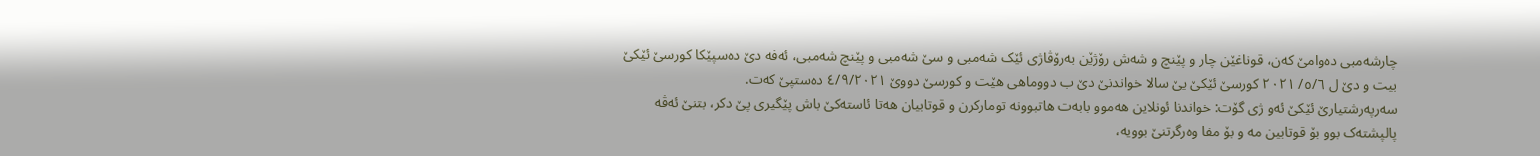چارشەمبی دەوامێ کەن، قوناغێن چار و پێنچ و شەش رۆژێن بەرۆڤاژی ئێک شەمبی و سێ شەمبی و پێنچ شەمبی، ئەفە دێ دەسپێکا کورسێ ئێکێ بیت و دێ ل ٥/٦/ ٢٠٢١ کورسێ ئێکێ یێ سالا خواندنێ دێ ب دووماھی ھێت و کورسێ دووێ ٤/٩/٢٠٢١ دەستپێ کەت.
سەرپەرشتیارێ ئێکێ ئەو ژی گۆت: خواندنا ئونلاین ھەموو بابەت ھاتبوونە تومارکرن و قوتابیان ھەتا ئاستەکێ باش پێگیری پێ دکر، بتنێ ئەڤە پالپشتەک بوو بۆ قوتابین مە و بۆ مفا وەرگرتنێ بوویە،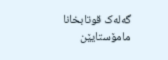گەلەک قوتابخانا مامۆستایێن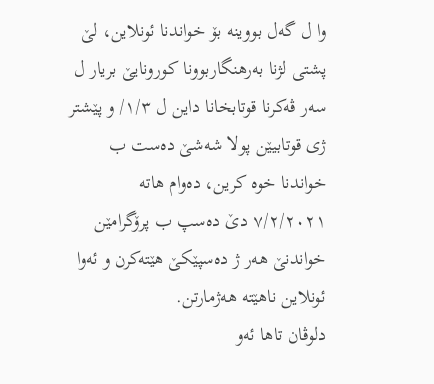وا ل گەل بووینە بۆ خواندنا ئونلاین، لێ پشتی لژنا بەرھنگاربوونا کورونایێ بریار ل سەر ڤەکرنا قوتابخانا داین ل ١/٣/ و پێشتر ژی قوتابیێن پولا شەشێ دەست ب خواندنا خوە کرین، دەوام ھاتە ٧/٢/٢٠٢١ دێ دەسپ ب پرۆگرامێن خواندنێ ھەر ژ دەسپێکێ ھێتەکرن و ئەوا ئونلاین ناھێتە ھەژمارتن.
دلوڤان تاھا ئەو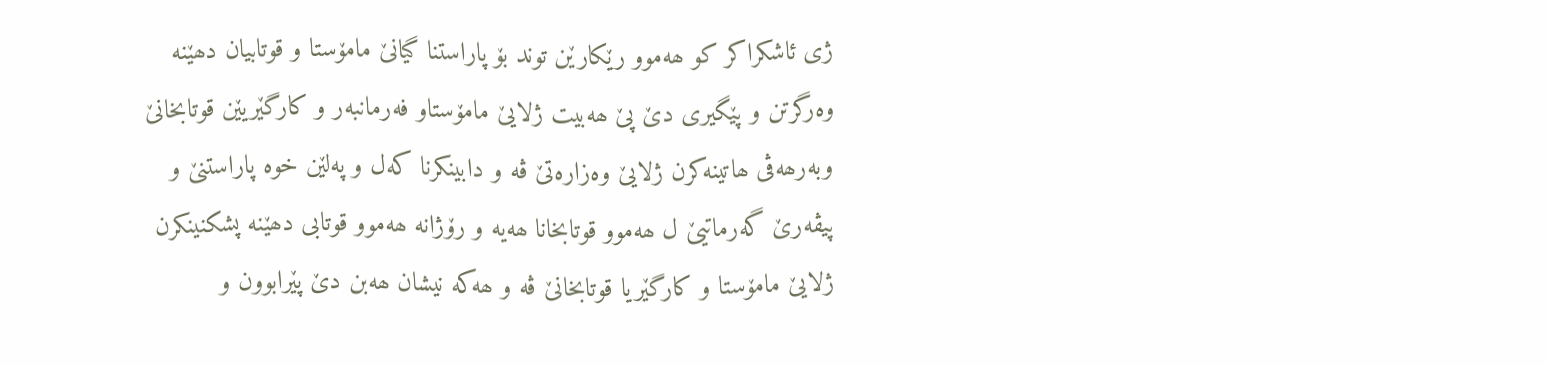ژی ئاشکراکر کو ھەموو رێکارێن توند بۆ پاراستنا گیانێ مامۆستا و قوتابیان دھێنە وەرگرتن و پێگیری دێ پێ ھەبیت ژلایێ مامۆستاو فەرمانبەر و کارگێریێن قوتابخانێ وبەرھەڤی ھاتینەکرن ژلایێ وەزارەتێ ڤە و دابینکرنا کەل و پەلێن خوە پاراستنێ و پیڤەرێ گەرماتیێ ل ھەموو قوتابخانا ھەیە و رۆژانە ھەموو قوتابی دھێنە پشکنینکرن ژلایێ مامۆستا و کارگێریا قوتابخانێ ڤە و ھەکە نیشان ھەبن دێ پێرابوون و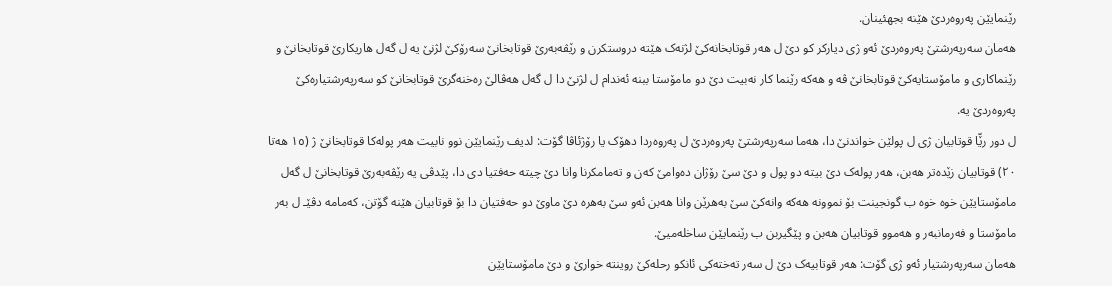رێنمایێن پەروەردێ ھێنە بجھئینان.
ھەمان سەرپەرشتێ پەروەردێ ئەو ژی دیارکر کو دێ ل ھەر قوتابخانەکێ لژنەک ھێتە دروستکرن و رێڤەبەرێ قوتابخانێ سەرۆکێ لژنێ یە ل گەل ھاریکارێ قوتابخانێ و رێنماکاری و مامۆستایەکێ قوتابخانێ ڤە و ھەکە رێنما کار نەبیت دێ دو مامۆستا ببنە ئەندام ل لژنێ دا ل گەل ھەڤالێ رەخنەگرێ قوتابخانێ کو سەرپەرشتیارەکێ پەروەردێ یە.
ل دور رێّا قوتابیان ژی ل پولێن خواندنێ دا، ھەما سەرپەرشتێ پەروەردێ ل پەروەردا دھۆک یا رۆژئاڤا گۆت: لدیف رێنمایێن نوو نابیت ھەر پولەکا قوتابخانێ ژ (١٥ ھەتا ٢٠) قوتابیان زێدەتر ھەبن، ھەر پولەک دێ بیتە دو پول و دێ سێ رۆژان دەوامێ کەن و تەمامکرنا وانا دێ چیتە حەفتیا دی دا، پێدڤی یە رێڤەبەرێ قوتابخانێ ل گەل مامۆستایێن خوە خوە ب گونجینت بۆ نموونە ھەکە وانەکێ سێ بەھرێن وانا ھەبن ئەو سێ بەھرە دێ ماوێ دو حەفتیان دا بۆ قوتابیان ھێنە گۆتن، کەمامە دڤێـ ل بەر مامۆستا و فەرمانبەر و ھەموو قوتابیان ھەبن و پێگیربن ب رێنمایێن ساخلەمیێ.
ھەمان سەرپەرشتیار ئەو ژی گۆت: ھەر قوتابیەک دێ ل سەر تەختەکی ئانکو رحلەکێ روینتە خوارێ و دێ مامۆستایێن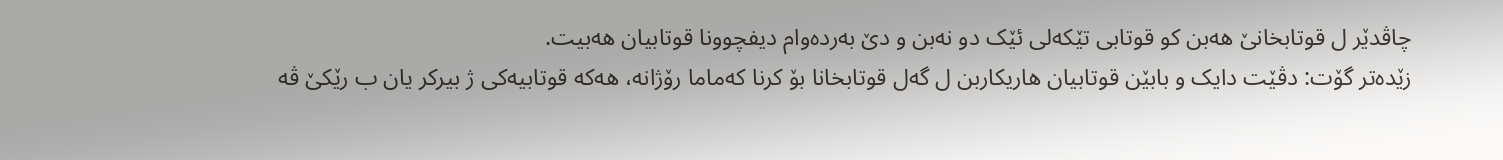چاڤدێر ل قوتابخانێ ھەبن کو قوتابی تێکەلی ئێک دو نەبن و دێ بەردەوام دیفچوونا قوتابیان ھەبیت.
زێدەتر گۆت: دڤێت دایک و بابێن قوتابیان ھاریکاربن ل گەل قوتابخانا بۆ کرنا کەماما رۆژانە، ھەکە قوتابیەکی ژ بیرکر یان ب رێکێ ڤە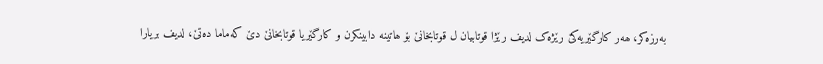بەرزەکر، ھەر کارگێریەکێ رێژەک لدیف رێژا قوتابیان ل قوتابخانێ بۆ ھاتینە دابینکرن و کارگێریا قوتابخانێ دێ کەماما دەتێ، لدیف بریارا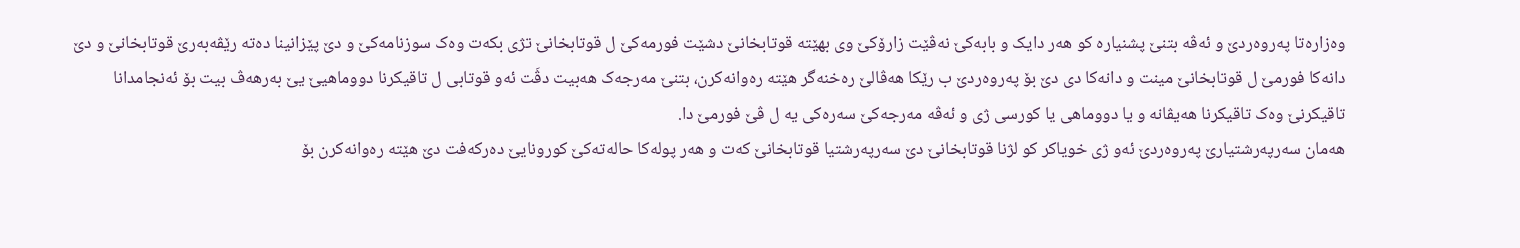وەزارەتا پەروەردێ و ئەڤە بتنێ پشنیارە کو ھەر دایک و بابەکێ نەڤێت زارۆکێ وی بھێتە قوتابخانێ دشێت فورمەکێ ل قوتابخانێ تژی بکەت وەک سوزنامەکێ و دێ پێزانینا دەتە رێڤەبەرێ قوتابخانێ و دێ دانەکا فورمێ ل قوتابخانێ مینت و دانەکا دی دێ بۆ پەروەردێ ب رێکا ھەڤالێ رەخنەگر ھێتە رەوانەکرن، بتنێ مەرجەک ھەبیت دڤَت ئەو قوتابی ل تاقیکرنا دووماھیێ یێ بەرھەڤ بیت بۆ ئەنجامدانا تاقیکرنێ وەک تاقیکرنا ھەیڤانە و یا دووماھی یا کورسی ژی و ئەڤە مەرجەکێ سەرەکی یە ل ڤێ فورمێ دا.
ھەمان سەرپەرشتیارێ پەروەردێ ئەو ژی خویاکر کو لژنا قوتابخانێ دێ سەرپەرشتیا قوتابخانێ کەت و ھەر پولەکا حالەتەکێ کورونایێ دەرکەفت دێ ھێتە رەوانەکرن بۆ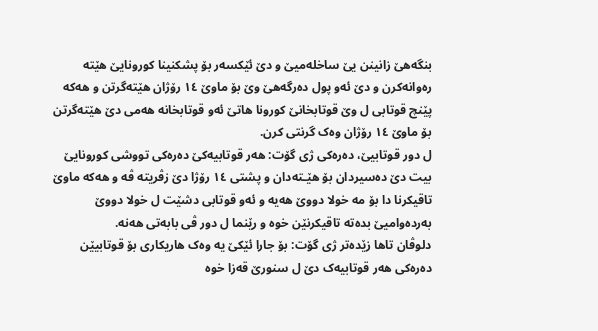بنگەھێ زانینن یێ ساخلەمیێ و دێ ئێکسەر بۆ پشکنینا کورونایێ ھێتە رەوانەکرن و دێ ئەو پول دەرگەھێ وێ بۆ ماوێ ١٤ رۆژان ھێتەگرتن و ھەکە پێنچ قوتابی ل وێ قوتابخانێ کورونا ھاتێ ئەو قوتابخانە ھەمی دێ ھێتەگرتن بۆ ماوێ ١٤ رۆژان وەک گرنتی کرن.
ل دور قوتابیێ، دەرەکی ژی گۆت: ھەر قوتابیەکێ دەرەکی تووشی کورونایێ بیت دێ دەسیردان بۆ ھێـتەدان و پشتی ١٤ رۆژا دێ زڤریتە ڤە و ھەکە ماوێ تاقیکرنا دا بۆ مە خولا دووێ ھەیە و ئەو قوتابی دشێت ل خولا دووێ بەردەوامیێ بدەتە تاقیکرنێن خوە و رێنما ل دور ڤی بابەتی ھەنە.
دلوڤان تاھا زێدەتر ژی گۆت: بۆ جارا ئێکێ یە وەک ھاریکاری بۆ قوتابیێن دەرەکی ھەر قوتابیەک دێ ل سنورێ قەزا خوە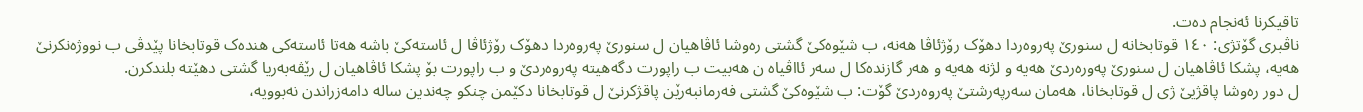تاقیکرنا ئەنجام دەت.
ناڤبری گۆتژی: ١٤٠ قوتابخانە ل سنورێ پەروەردا دھۆک رۆژئاڤا ھەنە، ب شێوەکێ گشتی رەوشا ئاڤاھیان ل سنورێ پەروەردا دھۆک رۆژئاڤا ل ئاستەکێ باشە ھەتا ئاستەکی ھندەک قوتابخانا پێدڤی ب نووژەنکرنێ ھەیە، پشکا ئاڤاھیان ل سنورێ پەورەردێ ھەیە و لژنە ھەیە و ھەر گازندەکا ل سەر ئااڤیاە ن ھەبیت ب راپورت دگەھیتە پەروەردێ و ب راپورت بۆ پشکا ئاڤاھیان ل رێڤەبەریا گشتی دھێتە بلندکرن.
ل دور رەوشا پاقژیێ ژی ل قوتابخانا، ھەمان سەرپەرشتێ پەروەردێ گۆت: ب شێوەکێ گشتی فەرمانبەرێن پاقژکرنێ ل قوتابخانا دکێمن چنکو چەندین سالە دامەزراندن نەبوویە،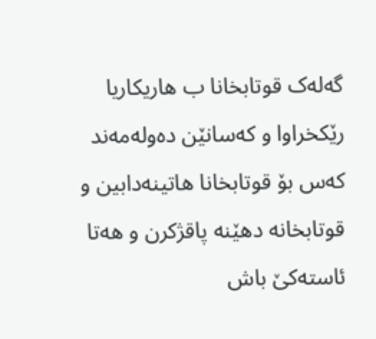گەلەک قوتابخانا ب ھاریکاریا رێکخراوا و کەسانێن دەولەمەند کەس بۆ قوتابخانا ھاتینەدابین و قوتابخانە دھێنە پاقژکرن و ھەتا ئاستەکێ باش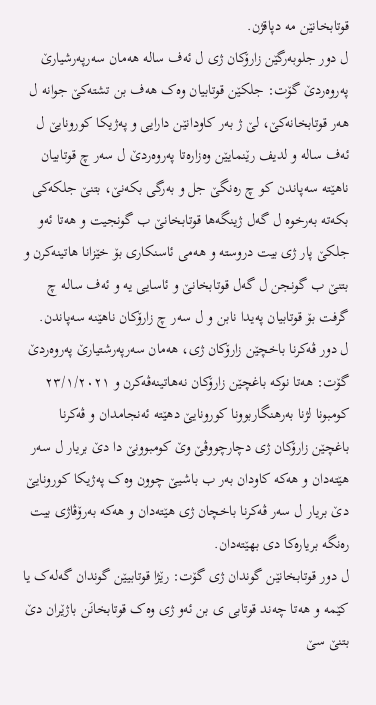قوتابخانێن مە دپاقژن.
ل دور جلوبەرگێن زارۆکان ژی ل ئەف سالە ھەمان سەرپەرشیارێ پەروەردێ گۆت: جلکێن قوتابیان وەک ھەف بن تشتەکێ جوانە ل ھەر قوتابخانەکێ، لێ ژ بەر کاودانێن دارایی و پەژیکا کورونایێ ل ئەف سالە و لدیف رێنمایێن وەزارەتا پەروەردێ ل سەر چ قوتابیان ناھێتە سەپاندن کو چ رەنگێ جل و بەرگی بکەنێ، بتنێ جلکەکی بکەتە بەرخوە ل گەل ژینگەھا قوتابخانێ ب گونجیت و ھەتا ئەو جلکێ پار ژی بیت دروستە و ھەمی ئاسنکاری بۆ خێزانا ھاتینەکرن و بتنێ ب گونجن ل گەل قوتابخانێ و ئاسایی یە و ئەف سالە چ گرفت بۆ قوتابیان پەیدا نابن و ل سەر چ زارۆکان ناھێنە سەپاندن.
ل دور ڤەکرنا باخچێن زارۆکان ژی، ھەمان سەرپەرشتیارێ پەروەردێ گۆت: ھەتا نوکە باغچێن زارۆکان نەھاتینەڤەکرن و ٢٣/١/٢٠٢١ کومبونا لژنا بەرھنگاربوونا کورونایێ دھێتە ئەنجامدان و ڤەکرنا باغچێن زارۆکان ژی دچارچووڤێ وێ کومبوونێ دا دێ بریار ل سەر ھێتەدان و ھەکە کاودان بەر ب باشیێ چوون وەک پەژیکا کورونایێ دێ بریار ل سەر ڤەکرنا باخچان ژی ھێتەدان و ھەکە بەرۆڤاژی بیت رەنگە بریارەکا دی بھێتەدان.
ل دور قوتابخانێن گوندان ژی گۆت: رێژا قوتابیێن گوندان گەلەک یا کێمە و ھەتا چەند قوتابی ی بن ئەو ژی وەک قوتابخانَن باژێران دێ بتنێ سێ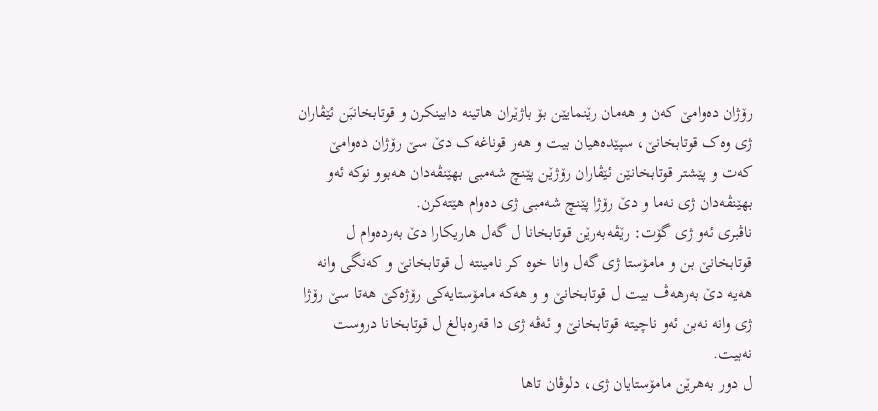رۆژان دەوامێ کەن و ھەمان رێنمایێن بۆ باژێران ھاتینە دابینکرن و قوتابخانبَن ئێڤاران ژی وەک قوتابخانێ، سپێدەھیان بیت و ھەر قوناغەک دێ سێ رۆژان دەوامێ کەت و پێشتر قوتابخانێن ئێڤاران رۆژێن پێنچ شەمبی بھێنڤەدان ھەبوو نوکە ئەو بھێنڤەدان ژی نەما و دێ رۆژا پێنچ شەمبی ژی دەوام ھێتەکرن.
ناڤبری ئەو ژی گۆت: رێڤەبەرێن قوتابخانا ل گەل ھاریکارا دێ بەردەوام ل قوتابخانێ بن و مامۆستا ژی گەل وانا خوە کر نامینتە ل قوتابخانێ و کەنگی وانە ھەیە دێ بەرھەڤ بیت ل قوتابخانێ و و ھەکە مامۆستایەکی رۆژەکێ ھەتا سێ رۆژا ژی وانە نەبن ئەو ناچیتە قوتابخانێ و ئەڤە ژی دا قەرەبالغ ل قوتابخانا دروست نەبیت.
ل دور بەھرێن مامۆستایان ژی، دلوڤان تاھا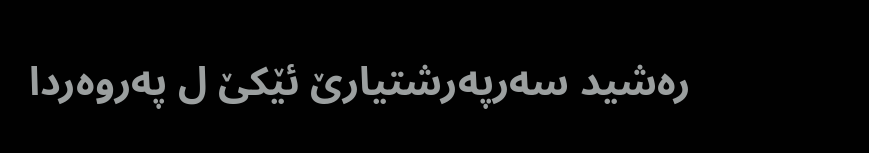رەشید سەرپەرشتیارێ ئێکێ ل پەروەردا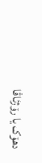دھۆک یا رۆژئاڤا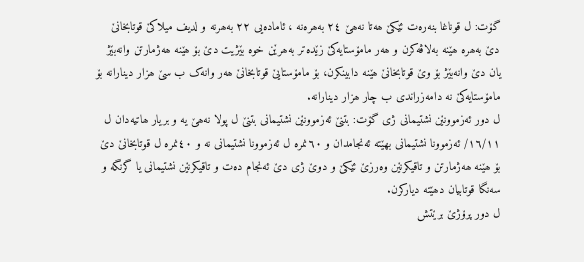گۆت: ل قوناغا بنەرەت ئێکێ ھەتا نەھێ ٢٤ بەھرەنە ، ئامادەیی ٢٢ بەھرنە و لدیف میلاکێ قوتابخانێ دێ بەھرە ھێنە بەلاڤەکرن و ھەر مامۆستایەکێ زێدەتر بەھرێن خوە بێژیت دێ بۆ ھێنە ھەژمارتن وانەبێژ یان دێ وانەبێژ بۆ وێ قوتابخانێ ھێنە دابینکرن، بۆ مامۆستایێ قوتابخانێ ھەر وانەک ب سێ ھزار دینارانە بۆ مامۆستایەکێ نە دامەزراندی ب چار ھزار دینارانە.
ل دور ئەزموونێن نشتیمانی ژی گۆت: بتنێ ئەزموونێن نشتیمانی بتنێ ل پولا نەھێ یە و بریار ھاتیەدان ل ١٦/١١/ ئەزموونا نشتیمانی بھێتە ئەنجامدان و ٦٠نمرە ل ئەزموونا نشتیمانی نە و ٤٠نمرە ل قوتابخانێ دێ بۆ ھێنە ھەژمارتن و تاقیکرنێن وەرزێ ئێکێ و دوێ ژی دێ ئەنجام دەت و تاقیکرنێن نشتیمانی یا گرنگە و سەنگا قوتابیان دھێتە دیارکرن.
ل دور پرۆژێ برێتش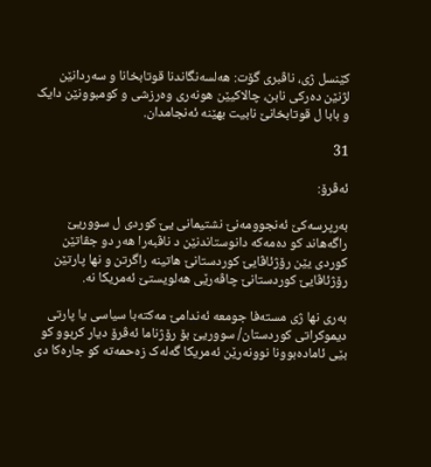کێنسل ژی، ناڤبری گۆت: ھەلسەنگاندنا قوتابخانا و سەردانێن لژنێن دەرکی نابن، چالاکیێن ھونەری وەرزشی و کومبوونێن دایک و بابا ل قوتابخانێ نابیت بھێنە ئەنجامدان.

31

ئەڤرۆ:

بەرپرسەکێ ئەنجوومەنێ نشتیمانی یێ کوردی ل سووریێ راگەھاند کو دەمەکە دانوستاندنێن د ناڤبەرا ھەر دو جڤاتێن کوردی یێن رۆژئاڤایێ کوردستانێ ھاتینە راگرتن و نھا پارتێن رۆژئاڤایێ کوردستانێ چاڤەرێی ھەلویستێ ئەمریکا نە.

بەری نھا ژی مستەفا جومعە ئەندامێ مەکتەبا سیاسی یا پارتی دیموکراتی کوردستان/ سووریێ بۆ رۆژناما ئەڤرۆ دیار کربوو کو بێی ئامادەبوونا نوونەرێن ئەمریکا گەلەک زەحمەتە کو جارەکا دی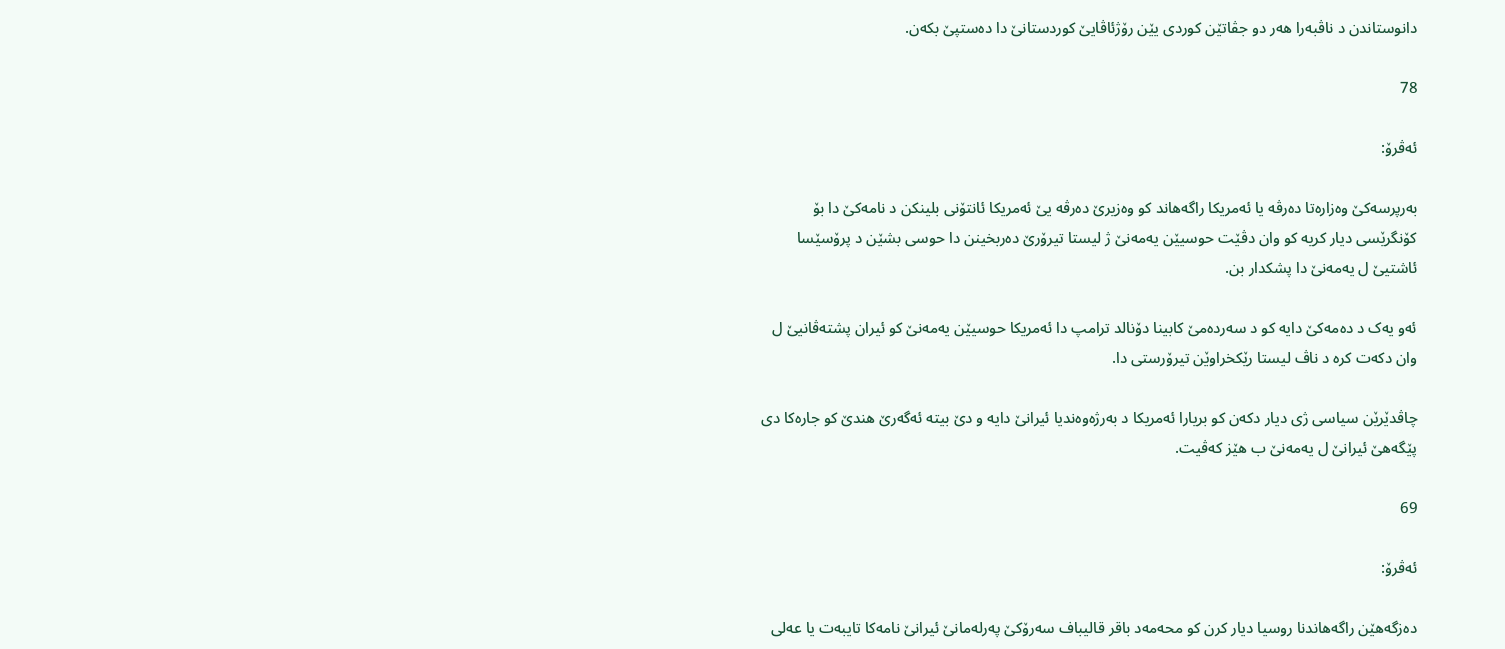دانوستاندن د ناڤبەرا ھەر دو جڤاتێن کوردی یێن رۆژئاڤایێ کوردستانێ دا دەستپێ بکەن.

78

ئەڤرۆ:

بەرپرسەکێ وەزارەتا دەرڤە یا ئەمریکا راگەھاند کو وەزیرێ دەرڤە یێ ئەمریکا ئانتۆنی بلینکن د نامەکێ دا بۆ کۆنگرێسی دیار کریە کو وان دڤێت حوسیێن یەمەنێ ژ لیستا تیرۆرێ دەربخینن دا حوسی بشێن د پرۆسێسا ئاشتیێ ل یەمەنێ دا پشکدار بن.

ئەو یەک د دەمەکێ دایە کو د سەردەمێ کابینا دۆنالد ترامپ دا ئەمریکا حوسیێن یەمەنێ کو ئیران پشتەڤانیێ ل وان دکەت کرە د ناڤ لیستا رێکخراوێن تیرۆرستی دا.

چاڤدێرێن سیاسی ژی دیار دکەن کو بریارا ئەمریکا د بەرژەوەندیا ئیرانێ دایە و دێ بیتە ئەگەرێ ھندێ کو جارەکا دی پێگەھێ ئیرانێ ل یەمەنێ ب ھێز کەڤیت.

69

ئەڤرۆ:

دەزگەھێن راگەھاندنا روسیا دیار کرن کو محەمەد باقر قالیباف سەرۆکێ پەرلەمانێ ئیرانێ نامەکا تایبەت یا عەلی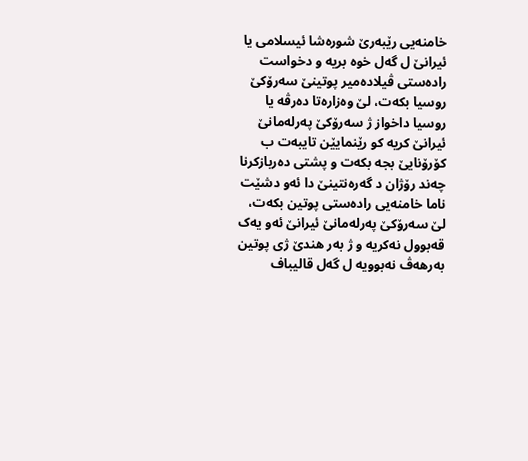خامنەیی رێبەرێ شورەشا ئیسلامی یا ئیرانێ ل گەل خوە بریە و دخواست رادەستی ڤیلادەمیر پوتینێ سەرۆکێ روسیا بکەت، لێ وەزارەتا دەرڤە یا روسیا داخواز ژ سەرۆکێ پەرلەمانێ ئیرانێ کریە کو رێنمایێن تایبەت ب کۆرۆنایێ بجە بکەت و پشتی دەربازکرنا چەند رۆژان د گەرەنتینێ دا ئەو دشێت ناما خامنەیی رادەستی پوتین بکەت، لێ سەرۆکێ پەرلەمانێ ئیرانێ ئەو یەک قەبوول نەکریە و ژ بەر ھندێ ژی پوتین بەرھەڤ نەبوویە ل گەل قالیباف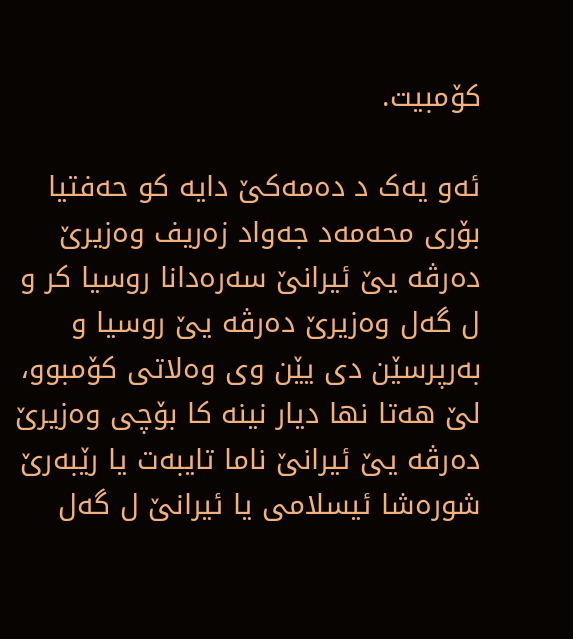کۆمبیت.

ئەو یەک د دەمەکێ دایە کو حەفتیا بۆری محەمەد جەواد زەریف وەزیرێ دەرڤە یێ ئیرانێ سەرەدانا روسیا کر و ل گەل وەزیرێ دەرڤە یێ روسیا و بەرپرسێن دی یێن وی وەلاتی کۆمبوو، لێ ھەتا نھا دیار نینە کا بۆچی وەزیرێ دەرڤە یێ ئیرانێ ناما تایبەت یا رێبەرێ شورەشا ئیسلامی یا ئیرانێ ل گەل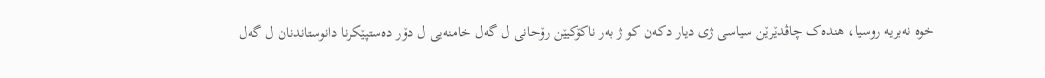خوە نەبریە روسیا، ھندەک چاڤدێرێن سیاسی ژی دیار دکەن کو ژ بەر ناکۆکیێن رۆحانی ل گەل خامنەیی ل دۆر دەستپێکرنا دانوستاندنان ل گەل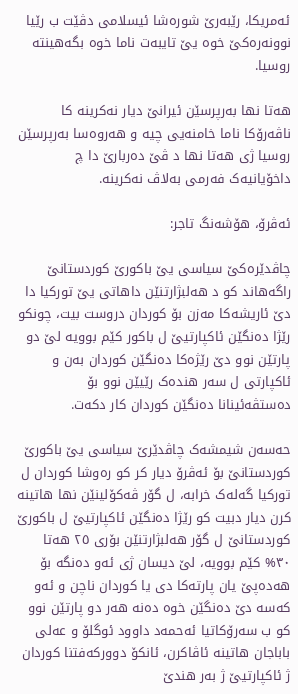ئەمریکا، رێبەرێ شورەشا ئیسلامی دڤێت ب رێیا نوونەرەکێ خوە یێ تایبەت ناما خوە بگەھینتە روسیا.

ھەتا نھا بەرپرسێن ئیرانێ دیار نەکرینە کا ناڤەرۆکا ناما خامنەیی چیە و ھەروەسا بەرپرسێن روسیا ژی ھەتا نھا د ڤێ دەربارێ دا چ داخۆیانیەک فەرمی بەلاڤ نەکرینە.

ئەڤرۆ، ھۆشەنگ تاجر:

چاڤدێرەکێ سیاسی یێ باکورێ کوردستانێ راگەھاند کو د ھەلبژارتنێن داھاتی یێ تورکیا دا دێ ئاریشەکا مەزن بۆ کوردان دروست بیت، چونکو رێژا دەنگێن ئاکپارتیێ ل باکور کێم بوویە لێ دو پارتێن نوو دێ رێژەکا دەنگێن کوردان بەن و ئاکپارتی ل سەر ھندەک رێیێن نوو بۆ دەستڤەئینانا دەنگێن کوردان کار دکەت.

حەسەن شیمشەک چاڤدێرێ سیاسی یێ باکورێ کوردستانێ بۆ ئەڤرۆ دیار کر کو رەوشا کوردان ل تورکیا گەلەک خرابە، ل گۆر ڤەکۆلینێن نھا ھاتینە کرن دیار دبیت کو رێژا دەنگێن ئاکپارتیێ ل باکورێ کوردستانێ ل گۆر ھەلبژارتنێن بۆری ٢٥ ھەتا ٣٠% کێم بوویە، لێ دیسان ژی ئەو دەنگە بۆ ھەدەپێ یان پارتەکا دی یا کوردان ناچن و ئەو کەسە دێ دەنگێن خوە دەنە ھەر دو پارتێن نوو کو ب سەرۆکاتیا ئەحمەد داوود ئوگلۆ و عەلی باباجان ھاتینە ئاڤاکرن، ئانکۆ دوورکەفتنا کوردان ژ ئاکپارتیێ ژ بەر ھندێ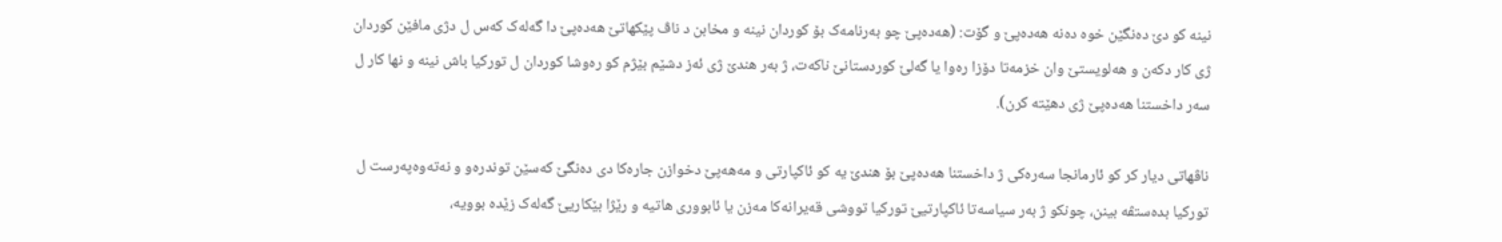نینە کو دێ دەنگێن خوە دەنە ھەدەپێ و گۆت: (ھەدەپێ چو بەرنامەک بۆ کوردان نینە و مخابن د ناڤ پێکھاتێ ھەدەپێ دا گەلەک کەس ل دژی مافێن کوردان ژی کار دکەن و ھەلویستێ وان خزمەتا دۆزا رەوا یا گەلێ کوردستانێ ناکەت، ژ بەر ھندێ ژی ئەز دشێم بێژم کو رەوشا کوردان ل تورکیا باش نینە و نھا کار ل سەر داخستنا ھەدەپێ ژی دھێتە کرن).

ناڤھاتی دیار کر کو ئارمانجا سەرەکی ژ داخستنا ھەدەپێ بۆ ھندێ یە کو ئاکپارتی و مەھەپێ دخوازن جارەکا دی دەنگێ کەسێن توندرەو و نەتەوەپەرست ل تورکیا بدەستڤە بینن، چونکو ژ بەر سیاسەتا ئاکپارتیێ تورکیا تووشی قەیرانەکا مەزن یا ئابووری ھاتیە و رێژا بێکاریێ گەلەک زێدە بوویە،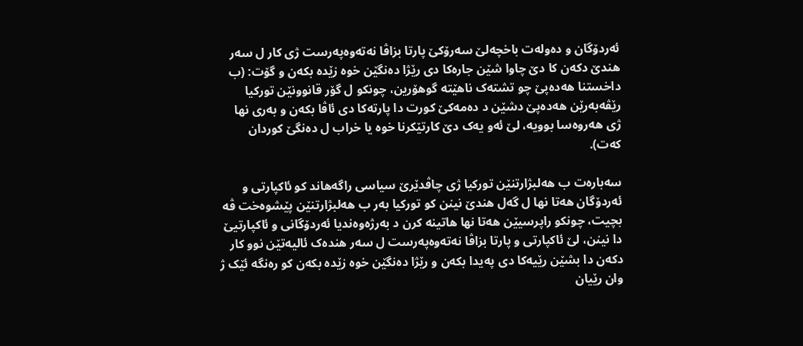ئەردۆگان و دەولەت باخچەلێ سەرۆکێ پارتا بزاڤا نەتەوەپەرست ژی کار ل سەر ھندێ دکەن کا دێ چاوا شێن جارەکا دی رێژا دەنگێن خوە زێدە بکەن و گۆت: (ب داخستنا ھەدەپێ چو تشتەک ناھێتە گوھۆرین، چونکو ل گۆر قانوونێن تورکیا رێڤەبەرێن ھەدەپێ دشێن د دەمەکێ کورت دا پارتەکا دی ئاڤا بکەن و بەری نھا ژی ھەروەسا بوویە، لێ ئەو یەک دێ کارتێکرنا خوە یا خراب ل دەنگێ کوردان کەت).

سەبارەت ب ھەلبژارتنێن تورکیا ژی چاڤدێرێ سیاسی راگەھاند کو ئاکپارتی و ئەردۆگان ھەتا نھا ل گەل ھندێ نینن کو تورکیا بەر ب ھەلبژارتنێن پێشوەخت ڤە بچیت، چونکو راپرسیێن ھەتا نھا ھاتینە کرن د بەرژەوەندیا ئەردۆگانی و ئاکپارتیێ دا نینن، لێ ئاکپارتی و پارتا بزاڤا نەتەوەپەرست ل سەر ھندەک ئالیەتێن نوو کار دکەن دا بشێن رێیەکا دی پەیدا بکەن و رێژا دەنگێن خوە زێدە بکەن کو رەنگە ئێک ژ وان رێیان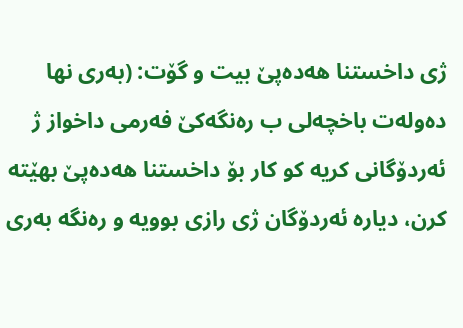ژی داخستنا ھەدەپێ بیت و گۆت: (بەری نھا دەولەت باخچەلی ب رەنگەکێ فەرمی داخواز ژ ئەردۆگانی کریە کو کار بۆ داخستنا ھەدەپێ بھێتە کرن، دیارە ئەردۆگان ژی رازی بوویە و رەنگە بەری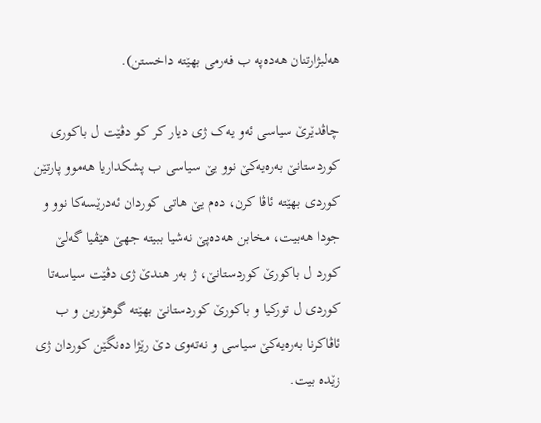ھەلبژارتنان ھەدەپە ب فەرمی بھێتە داخستن).

چاڤدێرێ سیاسی ئەو یەک ژی دیار کر کو دڤێت ل باکوری کوردستانێ بەرەیەکێ نوو یێ سیاسی ب پشکداریا ھەموو پارتێن کوردی بھێتە ئاڤا کرن، دەم یێ ھاتی کوردان ئەدرێسەکا نوو و جودا ھەبیت، مخابن ھەدەپێ نەشیا ببیتە جھێ ھێڤیا گەلێ کورد ل باکورێ کوردستانێ، ژ بەر ھندێ ژی دڤێت سیاسەتا کوردی ل تورکیا و باکورێ کوردستانێ بھێتە گوھۆرین و ب ئاڤاکرنا بەرەیەکێ سیاسی و نەتەوی دێ رێژا دەنگێن کوردان ژی زێدە بیت.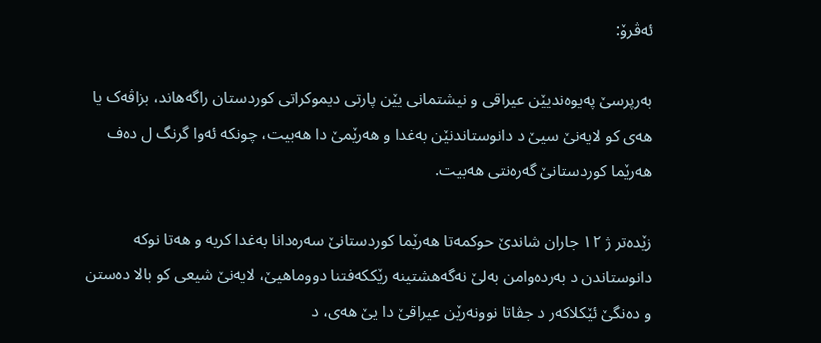ئەڤرۆ:

بەرپرسێ پەیوەندیێن عیراقی و نیشتمانی یێن پارتی دیموکراتی کوردستان راگەھاند، بزاڤەک یا ھەی کو لایەنێ سیێ د دانوستاندنێن بەغدا و ھەرێمێ دا ھەبیت، چونکە ئەوا گرنگ ل دەف ھەرێما کوردستانێ گەرەنتی ھەبیت.

زێدەتر ژ ١٢ جاران شاندێ حوکمەتا ھەرێما کوردستانێ سەرەدانا بەغدا کریە و ھەتا نوکە دانوستاندن د بەردەوامن بەلێ نەگەھشتینە رێککەفتنا دووماھیێ، لایەنێ شیعی کو بالا دەستن و دەنگێ ئێکلاکەر د جڤاتا نوونەرێن عیراقێ دا یێ ھەی، د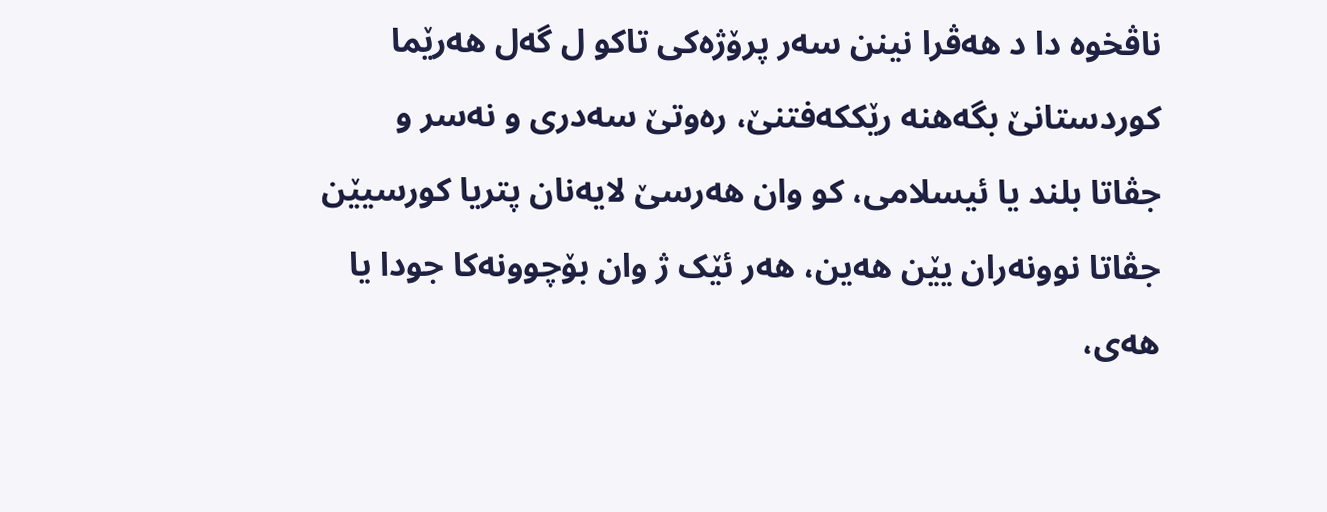ناڤخوە دا د ھەڤرا نینن سەر پرۆژەکی تاکو ل گەل ھەرێما کوردستانێ بگەھنە رێککەفتنێ، رەوتێ سەدری و نەسر و جڤاتا بلند یا ئیسلامی، کو وان ھەرسێ لایەنان پتریا کورسیێن جڤاتا نوونەران یێن ھەین، ھەر ئێک ژ وان بۆچوونەکا جودا یا ھەی،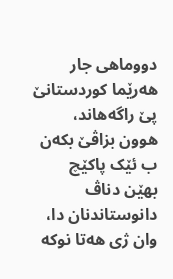دووماھی جار ھەرێما کوردستانێ پێ راگەھاند، ھوون بزاڤێ بکەن ب ئێک پاکێچ بھێن دناڤ دانوستاندنان دا، وان ژی ھەتا نوکە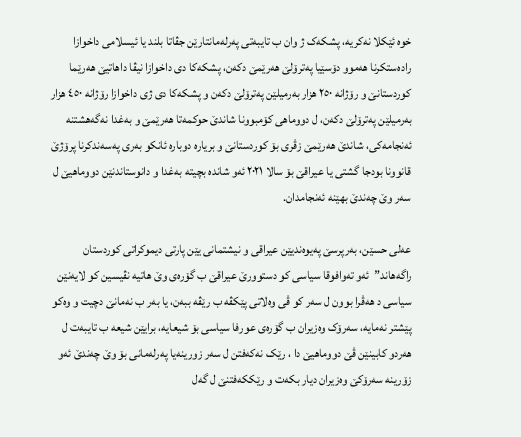خوە ئێکلا نەکریە، پشکەک ژ وان ب تایبەتی پەرلەمانتارێن جڤاتا بلند یا ئیسلامی داخوازا رادەستکرنا ھەموو دۆسێیا پەترۆلێ ھەرێمێ دکەن، پشکەکا دی داخوازا نیڤا داھاتیێ ھەرێما کوردستانێ و رۆژانە ٢٥٠ ھزار بەرمیلێن پەترۆلێ دکەن و پشکەکا دی ژی داخوازا رۆژانە ٤٥٠ ھزار بەرمیلێن پەترۆلێ دکەن، ل دووماھی کۆمبوونا شاندێ حوکمەتا ھەرێمێ و بەغدا نەگەھشتنە ئەنجامەکی، شاندێ ھەرێمێ زڤری بۆ کوردستانێ و بریارە دوبارە ئانکو بەری پەسەندکرنا پرۆژێ قانوونا بودجا گشتی یا عیراقێ بۆ سالا ٢٠٢١ ئەو شاندە بچیتە بەغدا و دانوستاندنێن دووماھیێ ل سەر وێ چەندێ بھێنە ئەنجامدان.

عەلی حسێن، بەرپرسێ پەیوەندیێن عیراقی و نیشتمانی یێن پارتی دیموکراتی کوردستان راگەھاند”  ئەو تەوافوقا سیاسی کو دستوورێ عیراقێ ب گۆرەی وێ ھاتیە نڤیسین کو لایەنێن سیاسی د ھەڤرا بوون ل سەر کو ڤی وەلاتی پێکڤە ب رێڤە ببەن، یا بەر ب نەمانێ دچیت و وەکو پێشتر نەمایە، سەرۆک وەزیران ب گۆرەی عورفا سیاسی بۆ شیعایە، برایێن شیعە ب تایبەت ل ھەردو کابینێن ڤێ دووماھیێ دا ، رێک نەکەفتن ل سەر زورینەیا پەرلەمانی بۆ وێ چەندێ ئەو زۆرینە سەرۆکێ وەزیران دیار بکەت و رێککەفتنێ ل گەل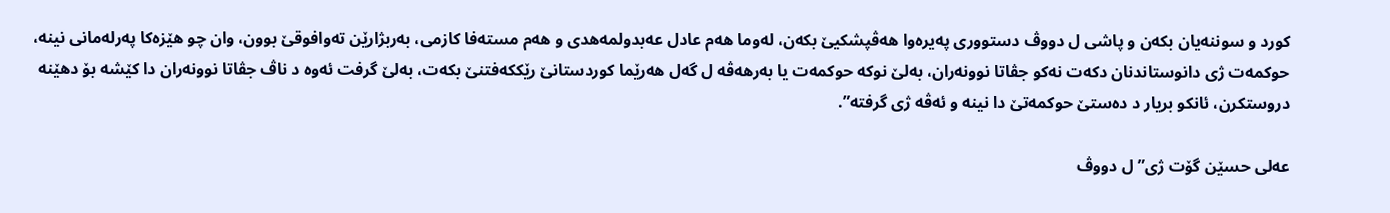کورد و سوننەیان بکەن و پاشی ل دووڤ دستووری پەیرەوا ھەڤپشکیێ بکەن، لەوما ھەم عادل عەبدولمەھدی و ھەم مستەفا کازمی، بەربژارێن تەوافوقێ بوون، وان چو ھێزەکا پەرلەمانی نینە، حوکمەت ژی دانوستاندنان دکەت نەکو جڤاتا نوونەران، بەلێ نوکە حوکمەت یا بەرھەڤە ل گەل ھەرێما کوردستانێ رێککەفتنێ بکەت، بەلێ گرفت ئەوە د ناڤ جڤاتا نوونەران دا کێشە بۆ دھێنە دروستکرن، ئانکو بریار د دەستێ حوکمەتێ دا نینە و ئەڤە ژی گرفتە”.

عەلی حسێن گۆت ژی” ل دووڤ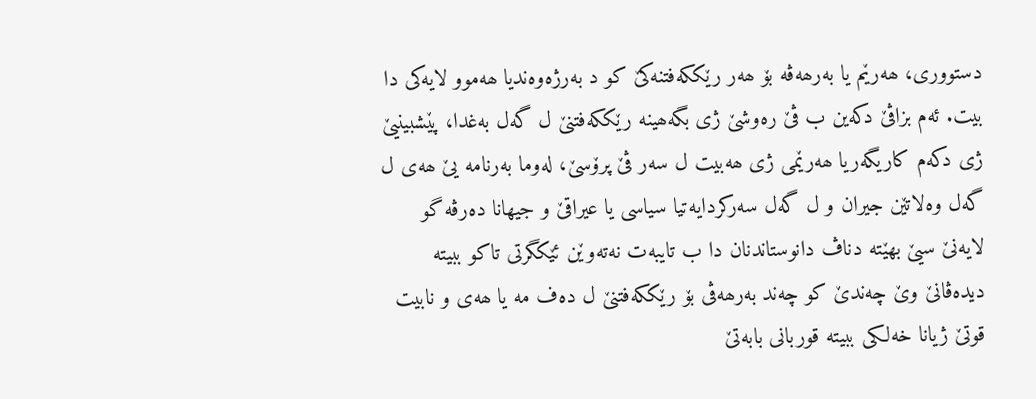دستووری، ھەرێم یا بەرھەڤە بۆ ھەر رێککەفتنەکێ کو د بەرژەوەندیا ھەموو لایەکی دا بیت. ئەم بزاڤێ دکەین ب ڤێ رەوشێ ژی بگەھینە رێککەفتنێ ل گەل بەغدا، پێشبینیێ ژی دکەم کاریگەریا ھەرێمی ژی ھەبیت ل سەر ڤێ پرۆسێ، لەوما بەرنامە یێ ھەی ل گەل وەلاتێن جیران و ل گەل سەرکردایەتیا سیاسی یا عیراقێ و جیھانا دەرڤە گو لایەنێ سیێ بھێتە دناڤ دانوستاندنان دا ب تایبەت نەتەوێن ئێکگرتی تاکو ببیتە دیدەڤانێ وێ چەندێ کو چەند بەرھەڤی بۆ رێککەفتنێ ل دەف مە یا ھەی و نابیت قوتێ ژیانا خەلکی ببیتە قوربانی بابەتێ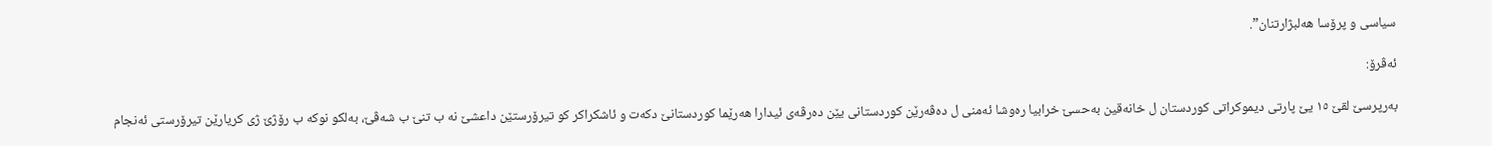سیاسی و پرۆسا ھەلبژارتنان”.

ئەڤرۆ:

بەرپرسێ لقێ ١٥ یێ پارتی دیموکراتی کوردستان ل خانەقین بەحسێ خرابیا رەوشا ئەمنی ل دەڤەرێن کوردستانی یێن دەرڤەی ئیدارا ھەرێما کوردستانێ دکەت و ئاشکراکر کو تیرۆرستێن داعشێ نە ب تنێ ب شەڤێ، بەلکو نوکە ب رۆژێ ژی کریارێن تیرۆرستی ئەنجام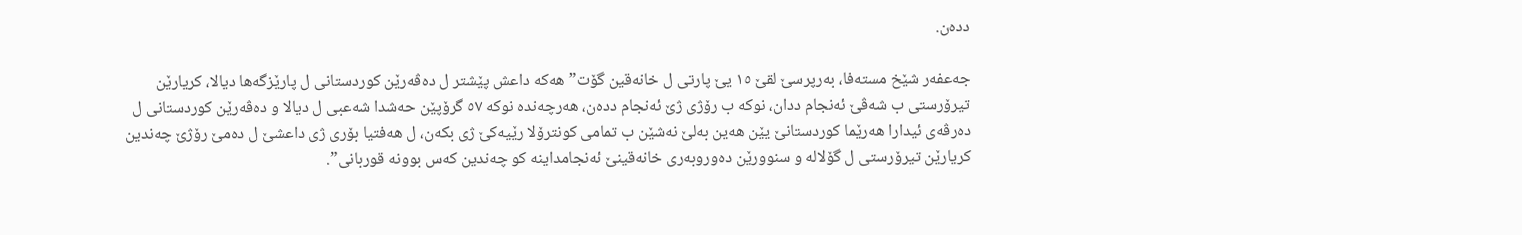ددەن.

جەعفەر شێخ مستەفا، بەرپرسێ لقێ ١٥ یێ پارتی ل خانەقین گۆت” ھەکە داعش پێشتر ل دەڤەرێن کوردستانی ل پارێزگەھا دیالا، کریارێن تیرۆرستی ب شەڤێ ئەنجام ددان، نوکە ب رۆژی ژێ ئەنجام ددەن، ھەرچەندە نوکە ٥٧ گرۆپێن حەشدا شەعبی ل دیالا و دەڤەرێن کوردستانی ل دەرڤەی ئیدارا ھەرێما کوردستانێ یێن ھەین بەلێ نەشێن ب تمامی کونترۆلا رێیەکێ ژی بکەن، ل ھەفتیا بۆری ژی داعشێ ل دەمێ رۆژێ چەندین کریارێن تیرۆرستی ل گۆلالە و سنوورێن دەوروبەری خانەقینێ ئەنجامداینە کو چەندین کەس بوونە قوربانی”.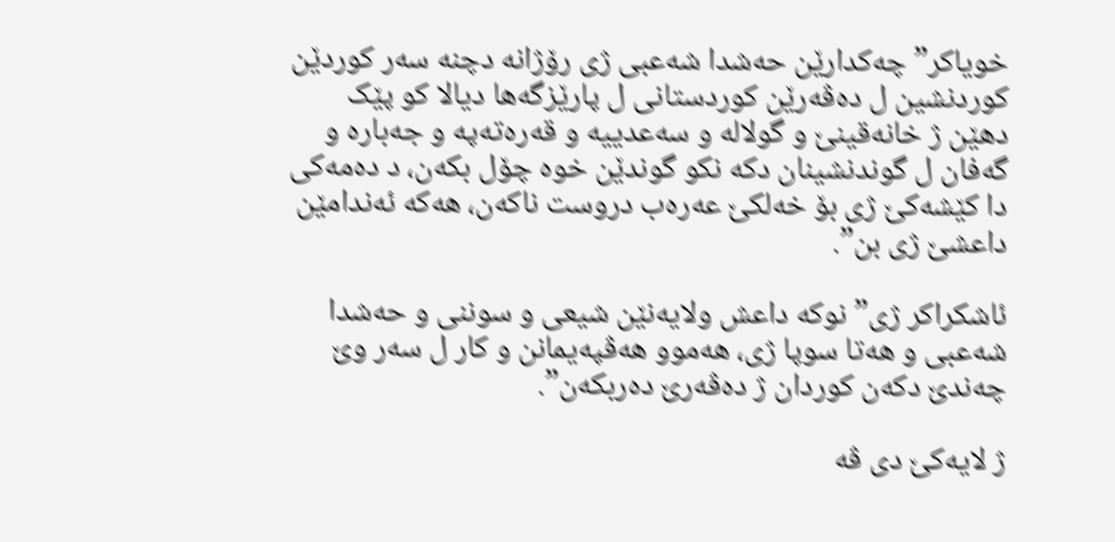خویاکر” چەکدارێن حەشدا شەعبی ژی رۆژانە دچنە سەر کوردێن کوردنشین ل دەڤەرێن کوردستانی ل پارێزگەھا دیالا کو پێک دھێن ژ خانەقینێ و گولالە و سەعدییە و قەرەتەپە و جەبارە و گەفان ل گوندنشینان دکە نکو گوندێن خوە چۆل بکەن، د دەمەکی دا کێشەکێ ژی بۆ خەلکێ عەرەب دروست ناکەن، ھەکە ئەندامێن داعشێ ژی بن”.

ئاشکراکر ژی” نوکە داعش ولایەنێن شیعی و سوننی و حەشدا شەعبی و ھەتا سوپا ژی، ھەموو ھەڤپەیمانن و کار ل سەر وێ چەندێ دکەن کوردان ژ دەڤەرێ دەربکەن”.

ژ لایەکێ دی ڤە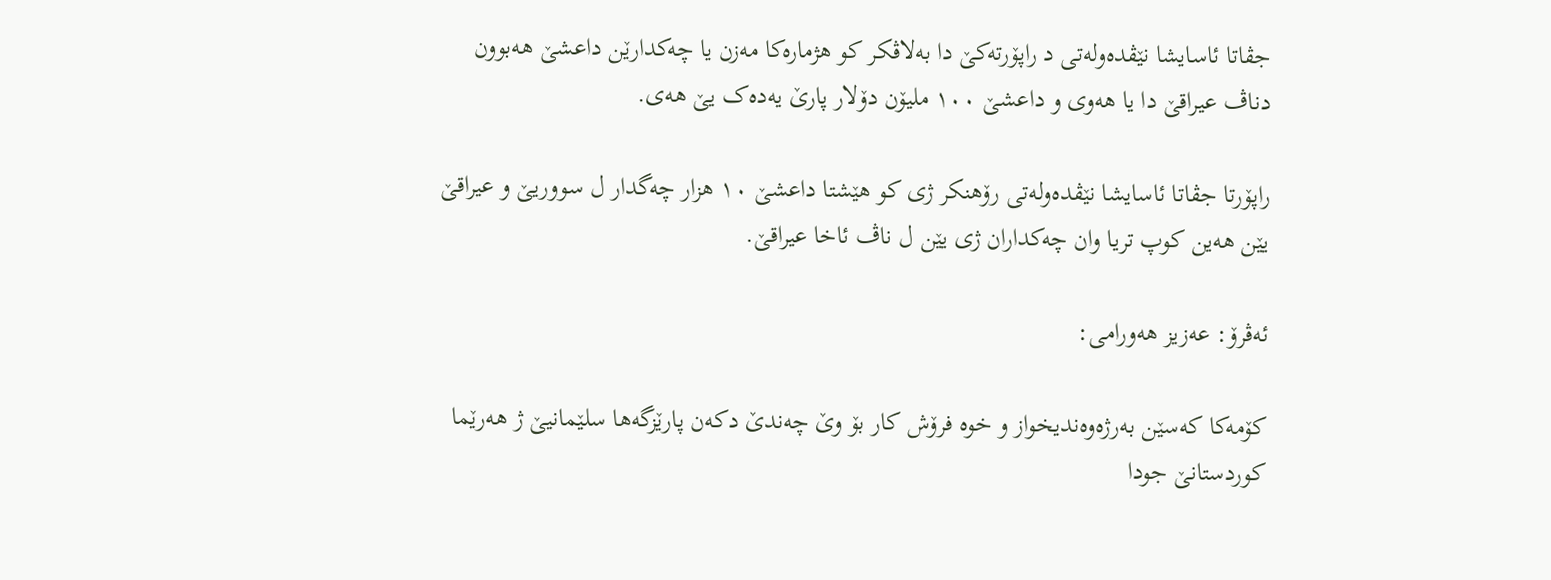جڤاتا ئاسایشا نێڤدەولەتی د راپۆرتەکێ دا بەلاڤکر کو ھژمارەکا مەزن یا چەکدارێن داعشێ ھەبوون دناڤ عیراقێ دا یا ھەوی و داعشێ ١٠٠ ملیۆن دۆلار پارێ یەدەک یێ ھەی.

راپۆرتا جڤاتا ئاسایشا نێڤدەولەتی رۆھنکر ژی کو ھێشتا داعشێ ١٠ ھزار چەگدار ل سووریێ و عیراقێ یێن ھەین کوپ تریا وان چەکداران ژی یێن ل ناڤ ئاخا عیراقێ.

ئەڤرۆ: عەزیز ھەورامی:

کۆمەکا کەسێن بەرژەوەندیخواز و خوە فرۆش کار بۆ وێ چەندێ دکەن پارێزگەھا سلێمانیێ ژ ھەرێما کوردستانێ جودا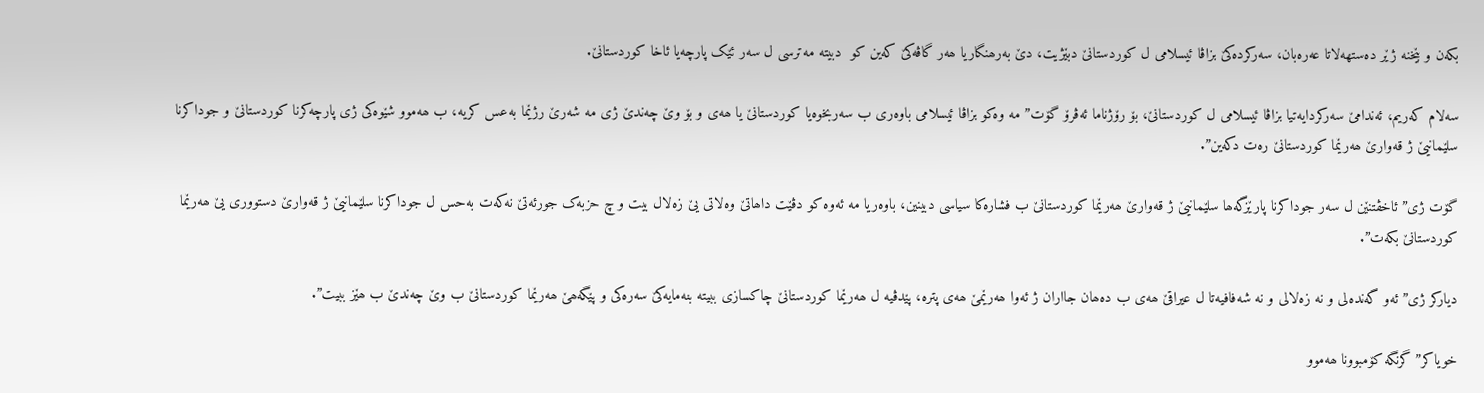بکەن و بێخنە ژێر دەستھەلاتا عەرەبان، سەرکردەکێ بزاڤا ئیسلامی ل کوردستانێ دبێژیت، دێ بەرھنگاریا ھەر گاڤەکێ کەین کو  دبیتە مەترسی ل سەر ئێک پارچەیا ئاخا کوردستانێ.

سەلام کەریم، ئەندامێ سەرکردایەتیا بزاڤا ئیسلامی ل کوردستانێ، بۆ رۆژناما ئەڤرۆ گۆت” مە وەکو بزاڤا ئیسلامی باوەری ب سەربخوەیا کوردستانێ یا ھەی و بۆ وێ چەندێ ژی مە شەرێ رژێما بەعس کریە، ب ھەموو شێوەکی ژی پارچەکرنا کوردستانێ و جوداکرنا سلێمانیێ ژ قەوارێ ھەرێما کوردستانێ رەت دکەین”.

گۆت ژی” ئاخڤتنێن ل سەر جوداکرنا پارێزگەھا سلێمانیێ ژ قەوارێ ھەرێما کوردستانێ ب فشارەکا سیاسی دبینین، باوەریا مە ئەوە کو دڤێت داھاتێ وەلاتی یێ زەلال بیت و چ حزبەک جورئەتێ نەکەت بەحس ل جوداکرنا سلێمانیێ ژ قەوارێ دستووری یێ ھەرێما کوردستانێ بکەت”.

دیارکر ژی” ئەو گەندەلی و نە زەلالی و نە شەفافیەتا ل عیراقێ ھەی ب دەھان جااران ژ ئەوا ھەرێمێ ھەی پترە، پێدڤیە ل ھەرێما کوردستانێ چاکسازی ببیتە بنەمایەکێ سەرەکی و پێگەھێ ھەرێما کوردستانێ ب وێ چەندێ ب ھێز ببیت”.

خویاکر” گرنگە کۆمبوونا ھەموو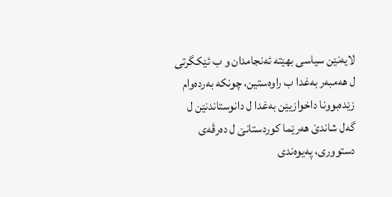لایەنێن سیاسی بھێتە ئەنجامدان و ب ئێکگرتی ل ھەمبەر بەغدا ب راوەستین، چونکە بەردەوام زێدەبوونا داخوازیێن بەغدا ل دانوستاندنێن ل گەل شاندێ ھەرێما کوردستانێ ل دەرڤەی دستووری، پەیوەندی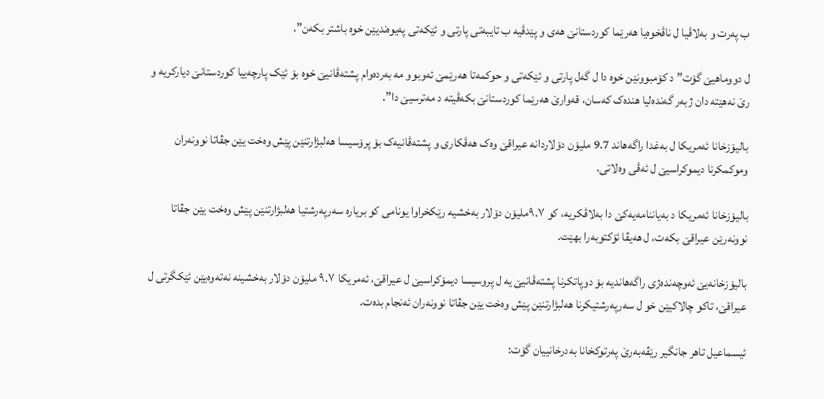ب پەرت و بەلاڤیا ل ناڤخوەیا ھەرێما کوردستانێ ھەی و پێدڤیە ب تایبەتی پارتی و ئێکەتی پەیوەندیێن خوە باشتر بکەن”.

ل دووماھیێ گۆت” د کۆمبوونێن خوە دا ل گەل پارتی و ئێکەتی و حوکمەتا ھەرێمێ ئەوبوو مە بەردەوام پشتەڤانیێ خوە بۆ ئێک پارچەییا کوردستانێ دیارکریە و رێ نەھێتە دان ژبەر گەندەلیا ھندەک کەسان، قەوارێ ھەرێما کوردستانێ بکەڤیتە د مەترسیێ دا”.

بالیۆزخانا ئەمریکا ل بەغدا راگەهاند 9.7 ملیۆن دۆلاردانە عیراقێ وەک هەڤکاری و پشتەڤانیەک بۆ پرۆسیسا هەلبژارتنێن پێش وەخت یێن جڤاتا نوونەران وموکمکرنا دیموکراسیێ ل ئەڤی وەلاتی.

بالیۆزخانا ئەمریکا د بەیاننامەیەکێ دا بەلاڤکریە، کو ٩.٧ملیۆن دۆلار بەخشیە رێکخراوا یونامی کو بریارە سەرپەرشتیا هەلبژارتنێن پێش وەخت یێن جڤاتا نوونەرێن عیراقێ بکەت، ل هەیڤا ئۆکتوبەرا بهێت.

بالیۆزخانەیێ ئەوچەندەژی راگەهاندیە بۆ دوپاتکرنا پشتەڤانیێ یە ل پروسیسا دیمۆکراسیێ ل عیراقێ، ئەمریکا ٩.٧ ملیۆن دۆلار بەخشینە نەتەوەیێن ئێکگرتی ل عیراقێ، تاکو چالاکیێن خو ل سەرپەرشتیکرنا هەلبژارتنێن پێش وەخت یێن جڤاتا نوونەران ئەنجام بدەت.

ئیسماعیل تاھر جانگیر رێڤەبەرێ پەرتوکخانا بەدرخانییان گۆت: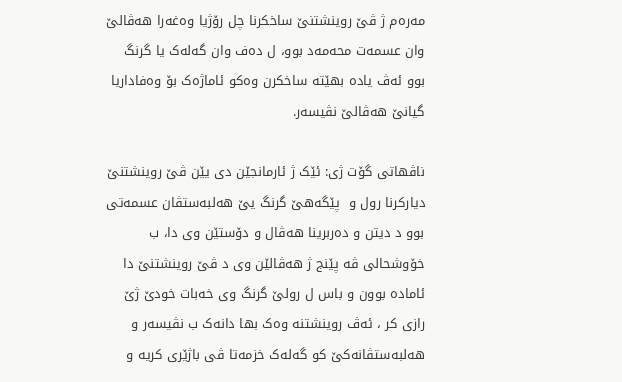مەرەم ژ ڤێ روینشتنێ ساخکرنا چل رۆژیا وەغەرا ھەڤالێ وان عسمەت محەمەد بوو، ل دەف وان گەلەک یا گرنگ بوو ئەڤ یادە بھێتە ساخکرن وەکو ئاماژەک بۆ وەفاداریا گیانێ ھەڤالێ نڤیسەر.

ناڤھاتی گۆت ژی: ئێک ژ ئارمانجێن دی یێن ڤێ روینشتنێ دیارکرنا رول و  پێگەھێ گرنگ یێ ھەلبەستڤان عسمەتی بوو د دیتن و دەربرینا ھەڤال و دۆستێن وی دا، ب خۆوشحالی ڤە پێنج ژ ھەڤالێن وی د ڤێ روینشتنێ دا ئامادە بوون و باس ل رولێ گرنگ وی خەبات خودێ ژێ رازی کر ، ئەڤ روینشتنە وەک بھا دانەک ب نڤیسەر و ھەلبەستڤانەکێ کو گەلەک خزمەتا ڤی باژێری کریە و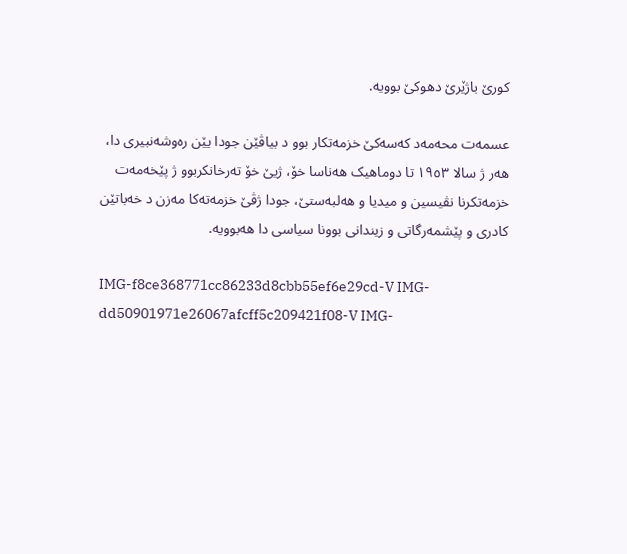کورێ باژێرێ دھوکێ بوویە.

عسمەت محەمەد کەسەکێ خزمەتکار بوو د بیاڤێن جودا یێن رەوشەنبیری دا، ھەر ژ سالا ١٩٥٣ تا دوماھیک ھەناسا خۆ، ژیێ خۆ تەرخانکربوو ژ پێخەمەت خزمەتکرنا نڤیسین و میدیا و ھەلبەستێ، جودا ژڤێ خزمەتەکا مەزن د خەباتێن کادری و پێشمەرگاتی و زیندانی بوونا سیاسی دا ھەبوویە.

IMG-f8ce368771cc86233d8cbb55ef6e29cd-V IMG-dd50901971e26067afcff5c209421f08-V IMG-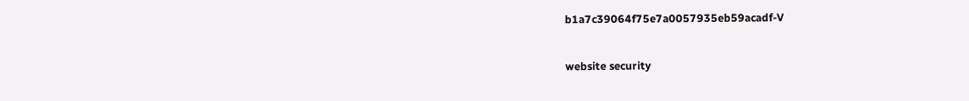b1a7c39064f75e7a0057935eb59acadf-V

website security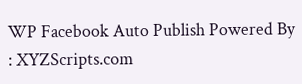WP Facebook Auto Publish Powered By : XYZScripts.com